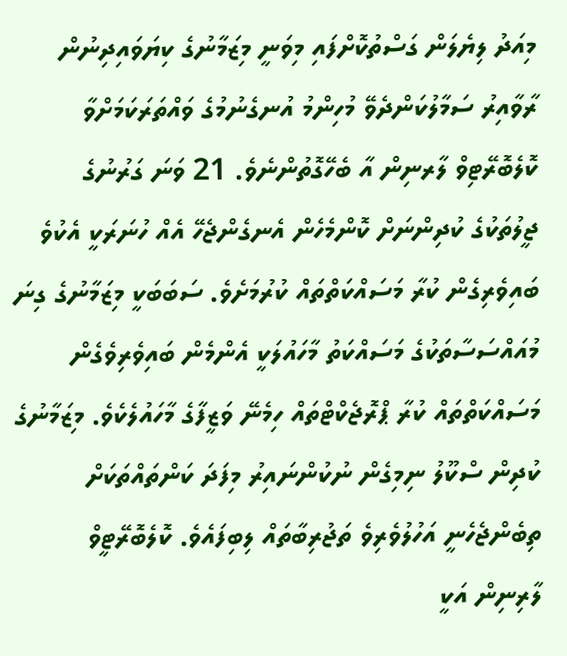މިއަދު ލިޔެލަން ގަސްތުކޮށްފައި މިވަނީ މިޒަމާނުގެ ކިޔަވައިދިނުން ރާވާއިރު ސަމާލުކަންދެވޭ މުހިންމު އުނގެނުމުގެ ވައްތަރަކަމަށްވާ ކޮލެބޮރޭޓިވް ލާރނިން އާ ބެހޭގޮތުންނެވެ. 21 ވަނަ ގަރުނުގެ ޖީލުތަކުގެ ކުދިންނަށް ކޮންމެހެން އެނގެންޖެހޭ އެއް ހުނަރަކީ އެކުވެ ބައިވެރިގެން ކުރާ މަސައްކަތްތައް ކުރުމަށެވެ. ސަބަބަކީ މިޒަމާނުގެ ގިނަ މުއައްސަސާތަކުގެ މަސައްކަތު މާހައުލަކީ އެންމެން ބައިވެރިވެގެން މަސައްކަތްތައް ކުރާ ޕްރޮޖެކްޓްތައް ހިމެނޭ ވަޒީފާގެ މާހައުލެކެވެ. މިޒަމާނުގެ ކުދިން ސްކޫލު ނިމިގެން ނުކުންނައިރު މިފަދަ ކަންތައްތަކަށް ތިބެންޖެހެނީ އަހުލުވެރިވެ ތަޖުރިބާތައް ލިބިފައެވެ. ކޮލެބޮރޭޓީވް ލާރިނިން އަކީ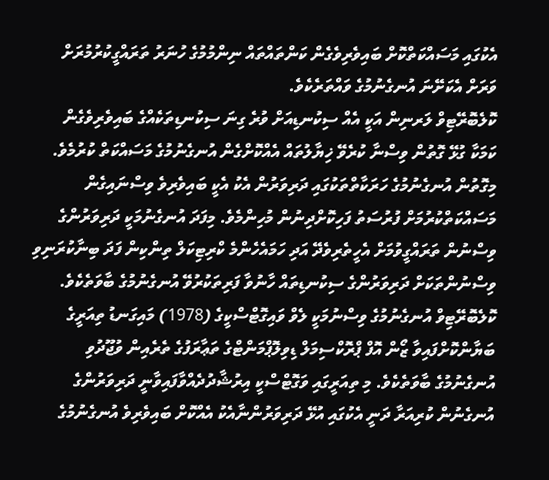އެކުގައި މަސައްކަތްކޮށް ބައިވެރިވެގެން ކަންތައްތައް ނިންމުމުގެ ހުނަރު ތަރައްގީކުރުމުރަށް ވަރަށް އެކަށޭނަ އުނގެނުމުގެ ވައްތަރެކެވެ.
ކޮލެބޮރޭޓިވް ލަރނިން އަކީ އެއް ސިކުނޑިއަށް ވުރެ ގިނަ ސިކުނޑިތަކެއްގެ ބައިވެރިވެގެން ކަމަކާ ގުޅޭ ގޮތުން ވިސްނާ ކުރެވޭ ޚިޔާލުތައް އެއްކޮށްގެން އުނގެނުމުގެ މަސައްކަތް ކުރުމެވެ. މިގޮތުން އުނގެނުމުގެ ހަރަކާތްތަކުގައި ދަރިވަރުން އެކު އެކީ ބައިވެރިވެ ވިސްނައިގެން މަސައްކަތްކުރުމަށް ފުރުސަތު ފަހިކޮށްދިނުން މުހިންމެވެ. މިފަދަ އުނގެނުމަކީ ދަރިވަރުންގެ ވިސްނުން ތަރައްގީވުމަށް އެހީތެރިވެދޭ އަދި ހަމައެހެންމެ ކްރިޓިކަލް ތިންކިން ފަދަ ބިނާކުރަނިވި ވިސްނުންތަކަށް ދަރިވަރުންގެ ސިކުނޑިތައް ހާނުވާ ފަރިތަކުރުވޭ އުނގެނުމުގެ ބާވަތެކެވެ.
ކޮލެބޮރޭޓިވް އުނގެނުމުގެ ވިސްނުމަކީ ލެވް ވައިގޮޓްސްކީގެ (1978) މައިގަނޑު ތިއަރީގެ ބަޔާންކޮށްފައިވާ ޒޯން އޮފް ޕްރޮކްސިމަލް ޑިވިލޮޕްމަންޓްގެ ތަޢާރަފުގެ ތެރެއިން ވުޖޫދުވި އުނގެނުމުގެ ބާވަތެކެވެ. މި ތިއަރީގައި ވަގޮޓްސްކީ އިރުޝާދުދެއްވާފައިވާނީ ދަރިވަރުންގެ އުނގެނުން ކުރިއަރާ ދަނީ އެކުގައި އުޅޭ ދަރިވަރުންނާއެކު އެއްކޮށް ބައިވެރިވެ އުނގެނުމުގެ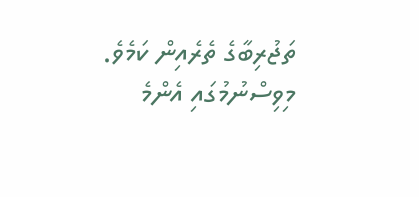ތަޖުރިބާގެ ތެރެއިން ކަމެވެ. މިވިސްނުމުގައި އެންމެ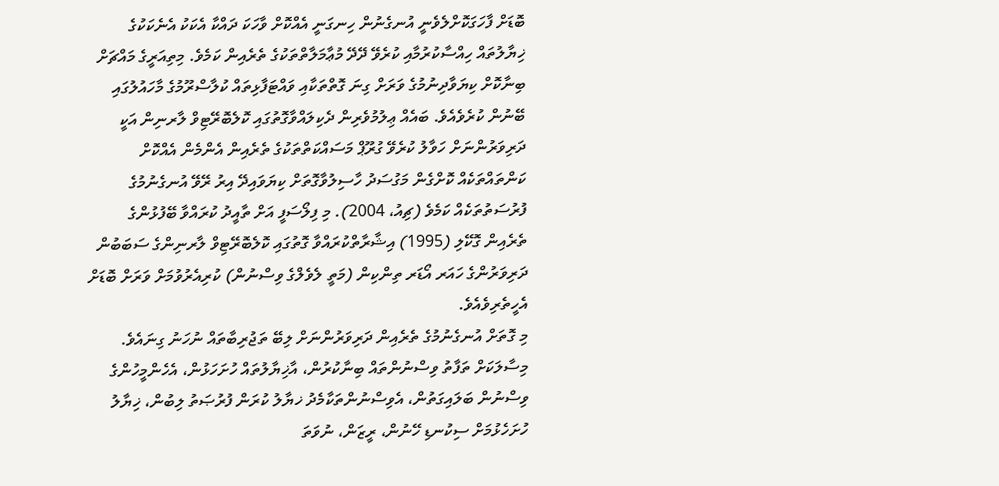ބޮޑަށް ފާހަގަކޮށްލެވެނީ އުނގެނުން ހިނގަނީ އެއްކޮށް ވާހަކަ ދައްކާ އެކަކު އެނެކަކުގެ ޚިޔާލުތައް ހިއްސާކުރުމާއި ކުރެވޭ ދޭދޭ މުޢާމަލާތްތަކުގެ ތެރެއިން ކަމެވެ. މިތިއަރީގެ މައްޗަށް ބިނާކޮށް ކިޔަވާދިނުމުގެ ވަރަށް ގިނަ ގޮތްތަކާއި ވައްޓަފާޅިތައް ކުލާސްރޫމުގެ މާހައުލުގައި ބޭނުން ކުރެވެއެވެ. ބައެއް ޢިލުމުވެރިން ދެކިލައްވާގޮތުގައި ކޮލެބޮރޭޓިވް ލާރނިން އަކީ ދަރިވަރުންނަށް ހަވާލު ކުރެވޭ ގުރޫޕް މަސައްކަތްތަކުގެ ތެރެއިން އެންމެން އެއްކޮށް ކަންތައްތަކެއް ކޮށްގެން މަގުސަދު ހާސިލުވާގޮތަށް ކިޔަވައިދޭ އިރު ރޭވޭ އުނގެނުމުގެ ފުރުސަތުތަކެއް ކަމެވެ (ޗިއު، 2004). މި ފިލޯސަފީ އަށް ތާއީދު ކުރައްވާ ބޭފުޅުންގެ ތެރެއިން ގޮކޭލި (1995) އިޝާރާތްކުރައްވާ ގޮތުގައި ކޮލެބޮރޭޓިވް ލާރނިންގެ ސަބަބުން ދަރިވަރުންގެ ހައަރ އޯޑަރ ތިންކިން (މަތީ ލެވެލްގެ ވިސްނުން) ކުރިއެރުވުމަށް ވަރަށް ބޮޑަށް އެހީތެރިވެއެވެ.
މި ގޮތަށް އުނގެނުމުގެ ތެރެއިން ދަރިވަރުންނަށް ލިބޭ ތަޖުރިބާތައް ނުހަނު ގިނައެވެ. މިސާލަކަށް ތަފާތު ވިސްނުންތައް ބިނާކުރުން، އާޚިޔާލުތައް ހުށަހަޅުން، އެހެންމީހުންގެ ވިސްނުން ބަލައިގަތުން، އެވިސްނުންތަކާމެދު ޚޔާލު ކުރަން ފުރުޞަތު ލިބުން، ޚިޔާލު ހުށަހެޅުމަށް ސިކުނޑި ހޭނުން، ރީޒަން، ނުވަތަ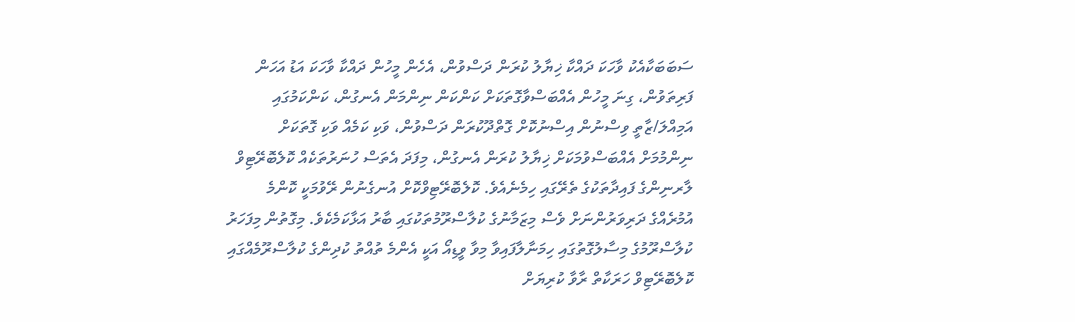ސަބަބަކާއެކު ވާހަކަ ދައްކާ ޚިޔާލު ކުރަން ދަސްވުން، އެހެން މީހުން ދައްކާ ވާހަކަ އަޑު އަހަން ފަރިތަވުން، ގިނަ މީހުން އެއްބަސްވާގޮތަކަށް ކަންކަން ނިންމަން އެނގުން، ކަންކަމުގައި އަމިއްލަ/ޒާތީ ވިސްނުން އިސްނުކޮށް ގޮތްދޫކުރަން ދަސްވުން، ވަކި ކަމެއް ވަކި ގޮތަކަށް ނިންމުމަށް އެއްބަސްވުމަކަށް ޚިޔާލު ކުރަން އެނގުން، މިފަދަ އެތަސް ހުނަރުތަކެއް ކޮލެބޮރޭޓިވް ލާރނިންގެ ފައިދާތަކުގެ ތެރޭގައި ހިމެނެއެވެ. ކޮލެބޮރޭޓިވްކޮށް އުނގެނުން ރޭވުމަކީ ކޮންމެ އުމުރެއްގެ ދަރިވަރުންނަށް ވެސް މިޒަމާނުގެ ކުލާސްރޫމުތަކުގައި ބާރު އަޅާކަމެކެވެ. މިގޮތުން މިފަހަރު ކުލާސްރޫމުގެ މިސާލުގޮތުގައި ހިމަނާލާފައިވާ މިވާ ވީޑިއޯ އަކީ އެންމެ ތުއްތު ކުދިންގެ ކުލާސްރޫމެއްގައި ކޮލެބޮރޭޓިވް ހަރަކާތް ރާވާ ކުރިޔަށް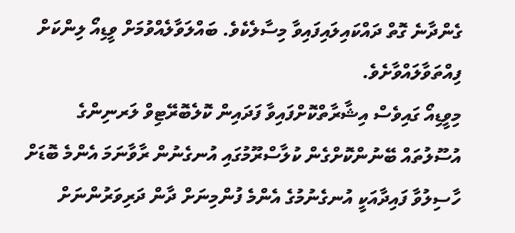ގެންދާނެ ގޮތް ދައްކައިލައިފައިވާ މިސާލެކެވެ. ބައްލަވާލެއްވުމަށް ވީޑިއޯ ލިންކަށް ފިއްތަވާލައްވާށެވެ.
މިވީޑިއޯ ގައިވެސް އިޝާރާތްކޮށްފައިވާ ފަދައިން ކޮލެބޮރޭޓިވް ލަރނިންގެ އުސޫލުތައް ބޭނުންކޮށްގެން ކުލާސްރޫމުގައި އުނގެނުން ރާވާނަމަ އެންމެ ބޮޑަށް ހާސިލުވާ ފައިދާއަކީ އުނގެނުމުގެ އެންމެ ފުންމިނަށް ދާން ދަރިވަރުންނަށް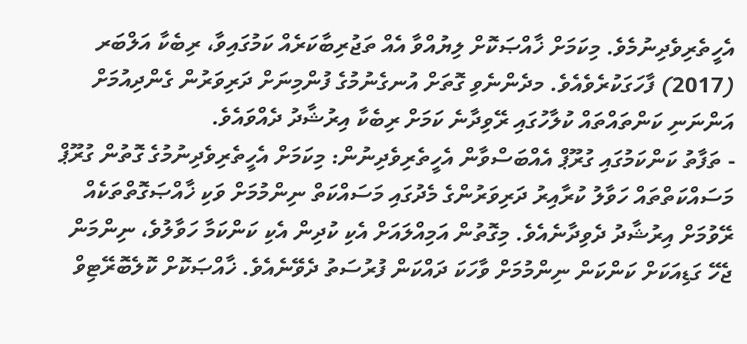އެހީތެރިވެދިނުމެވެ. މިކަމަށް ޚާއްޞަކޮށް ލިޔުއްވާ އެއް ތަޖުރިބާކަރެއް ކަމުގައިވާ، ރިބެކާ އަލްބަރ (2017) ފާހަގަކުރެވެއެވެ. މދެންނެވި ގޮތަށް އުނގެނުމުގެ ފުންމިނަށް ދަރިވަރުން ގެންދިއުމަށް އަންނަނި ކަންތައްތައް ކުލާހުގައި ރޭވިދާނެ ކަމަށް ރިބެކާ އިރުޝާދު ދެއްވައެވެ.
- ތަފާތު ކަންކަމުގައި ގުރޫޕް އެއްބަސްވާން އެހީތެރިވެދިނުން: މިކަމަށް އެހީތެރިވެދިނުމުގެ ގޮތުން ގުރޫޕް މަސައްކަތްތައް ހަވާލު ކުރާއިރު ދަރިވަރުންގެ މެދުގައި މަސައްކަތް ނިންމުމަށް ވަކި ޚާއްޞަގޮތްތަކެއް ރޭވުމަށް އިރުޝާދު ދެވިދާނެއެވެ. މިގޮތުން އަމިއްލައަށް އެކި ކުދިން އެކި ކަންކަމާ ހަވާލުވެ، ނިންމަން ޖެހޭ ގަޑިއަކަށް ކަންކަން ނިންމުމަށް ވާހަކަ ދައްކަން ފުރުސަތު ދެވޭނެއެވެ. ޚާއްޞަކޮށް ކޮލެބޮރޭޓިވް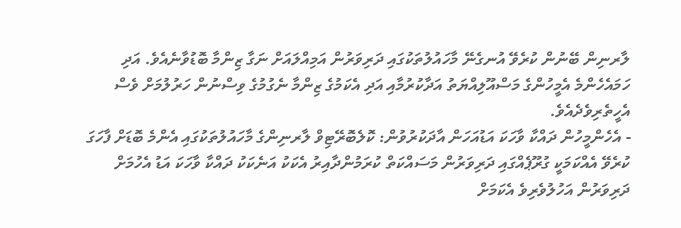ލާރނިން ބޭނުން ކުރެވޭ އުނގެނޭ މާހައުލުތަކުގައި ދަރިވަރުން އަމިއްލައަށް ނަގާ ޒިންމާ ބޮޑުވާނެއެވެ. އަދި ހަމައެހެންމެ އެމީހުންގެ މަސްއޫލިއްޔަތު އަދާކުރުމާއި އަދި އެކަމުގެ ޒިންމާ ނެގުމުގެ ވިސްނުން ހަރުލުމަށް ވެސް އެހީތެރިވެދެއެވެ.
- އެހެންމީހުން ދައްކާ ވާހަކަ އަޑުއަހަން އާދަކުރުވުން: ކޮލެބޮރޭޓިވް ލާރނިންގެ މާހައުލުތަކުގައި އެންމެ ބޮޑަށް ފާހަގަ ކުރެވޭ އެއްކަމަކީ ގުރޫޕެއްގައި ދަރިވަރުން މަސައްކަތް ކުރަމުންދާއިރު އެކަކު އަނެކަކު ދައްކާ ވާހަކަ އަޑު އެހުމަށް ދަރިވަރުން އަހުލުވެރިވެ އެކަމަށް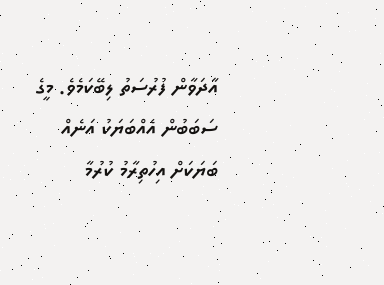އާދަވާން ފުރުސަތު ލިބޭކަމެވެ. މީގެ ސަބަބުން އެއްބަޔަކު އަނެއް ބަޔަކަށް އިހުތިރާމު ކުރުމާ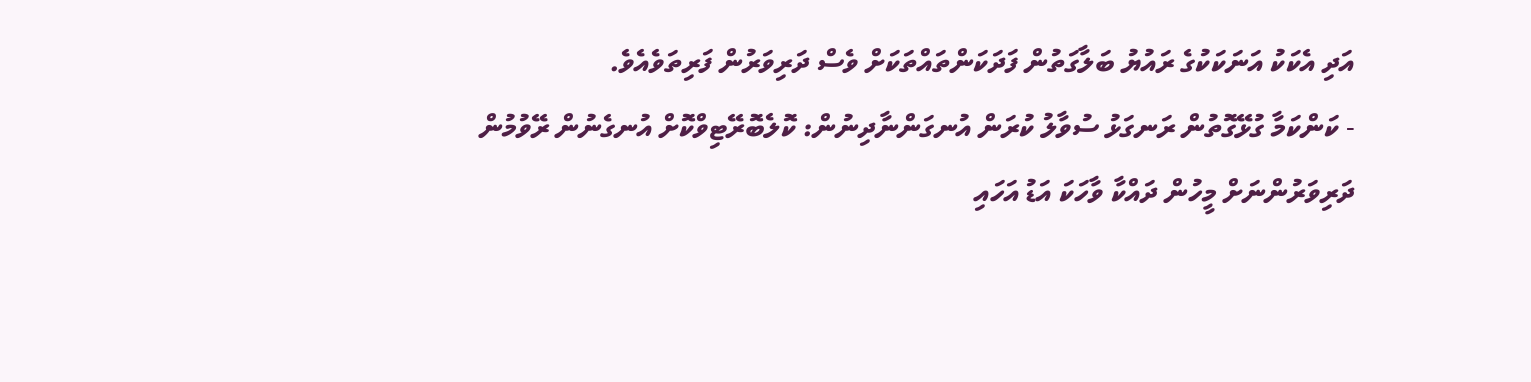އަދި އެކަކު އަނަކަކުގެ ރައުޔު ބަލާގަތުން ފަދަކަންތައްތަކަށް ވެސް ދަރިވަރުން ފަރިތަވެއެވެ.
- ކަންކަމާ ގުޅޭގޮތުން ރަނގަޅު ސުވާލު ކުރަން އުނގަންނާދިނުން: ކޮލެބޮރޭޓިވްކޮށް އުނގެނުން ރޭވުމުން ދަރިވަރުންނަށް މީހުން ދައްކާ ވާހަކަ އަޑު އަހައި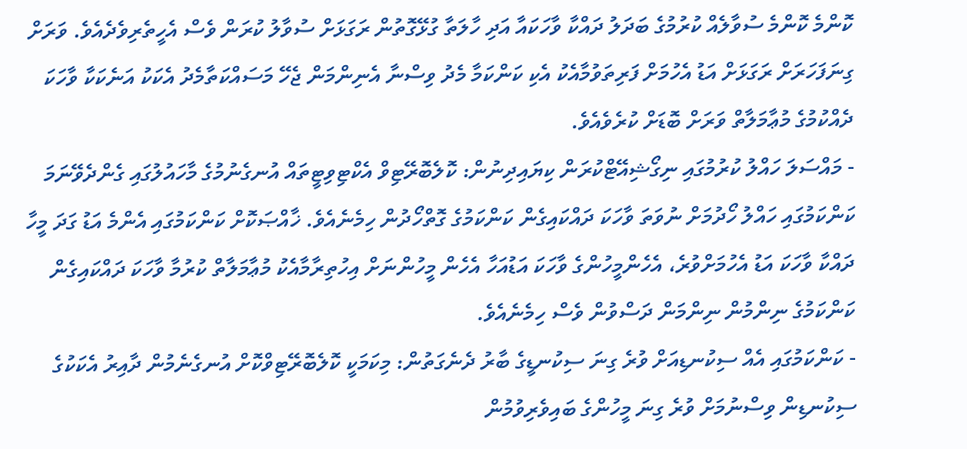ކޮންމެ ކޮންމެ ސުވާލެއް ކުރުމުގެ ބަދަލު ދައްކާ ވާހަކައާ އަދި ހާލަތާ ގުޅޭގޮތުން ރަގަޅަށް ސުވާލު ކުރަން ވެސް އެހީތެރިވެދެއެވެ. ވަރަށް ގިނަފަހަރަށް ރަގަޅަށް އަޑު އެހުމަށް ފަރިތަވުމާއެކު އެކި ކަންކަމާ މެދު ވިސްނާ އެނިންމަން ޖެހޭ މަސައްކަތާމެދު އެކަކު އަނެކަކާ ވާހަކަ ދެއްކުމުގެ މުޢާމަލާތް ވަރަށް ބޮޑަށް ކުރެވެއެވެ.
- މައްސަލަ ހައްލު ކުރުމުގައި ނިގޯޝިއޭޓްކުރަން ކިޔައިދިނުން: ކޮލެބޮރޭޓިވް އެކްޓިވިޓީތައް އުނގެނުމުގެ މާހައުލުގައި ގެންދެވޭނަމަ ކަންކަމުގައި ހައްލު ހޯދުމަށް ނުވަތަ ވާހަކަ ދައްކައިގެން ކަންކަމުގެ ގޮތްހޯދުން ހިމެނެއެވެ. ޚާއްޞަކޮށް ކަންކަމުގައި އެންމެ އަޑު ގަދަ މީހާ ދައްކާ ވާހަކަ އަޑު އެހުމަށްވުރެ، އެހެންމީހުންގެ ވާހަކަ އަޑުއަހާ އެހެން މީހުންނަށް އިހުތިރާމާއެކު މުޢާމަލާތް ކުރުމާ ވާހަކަ ދައްކައިގެން ކަންކަމުގެ ނިންމުން ނިންމަން ދަސްވުން ވެސް ހިމެނެއެވެ.
- ކަންކަމުގައި އެއް ސިކުނޑިއަށް ވުރެ ގިނަ ސިކުނޑީގެ ބާރު ދެނެގަތުން: މިކަމަކީ ކޮލެބޮރޭޓިވްކޮށް އުނގެނެމުން ދާއިރު އެކަކުގެ ސިކުނޑިން ވިސްނުމަށް ވުރެ ގިނަ މީހުންގެ ބައިވެރިވުމުން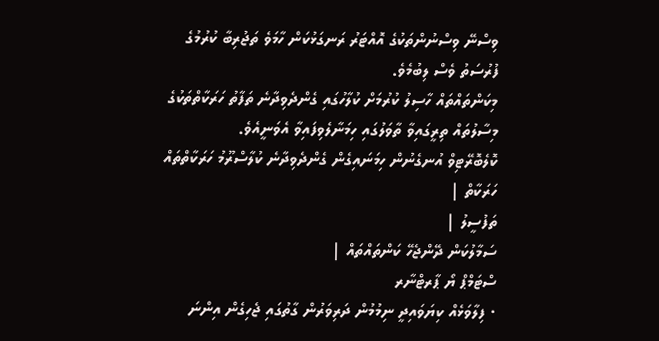ވިސްނޭ ވިސްނުންތަކުގެ އޮއްޓަރު ރަނގަޅުކަން ހާމަވެ ތަޖުރިބާ ކުރުމުގެ ފުރުސަތު ވެސް ލިބުމެވެ.
މިކަންތައްތައް ހާސިލު ކުރުމަށް ކުލާހުގައި ގެންދެވިދާނެ ތަފާތު ހަރަކާތްތަކުގެ މިސާލުތައް ތިރީގައިވާ ތާވަލުގައި ހިމަނާލެވިފައިވާ އެވަނީއެވެ.
ކޮލެބޮރޭޓިވް އުނގެނުން ހިމަނައިގެން ގެންދެވިދާނެ ކުލާސްރޫމު ހަރަކާތްތައް
ހަރަކާތް |
ތަފުސީލު |
ސަމާލުކަން ދޭންޖެހޭ ކަންތައްތައް |
ސްޓަމްޕް ޔޯ ޕާރޓްނާރ
· ފިލާވަޅެއް ކިޔަވައިދީ ނިމުމުން ދަރިވަރުން ގާތުގައި ޖެހިގެން އިންނަ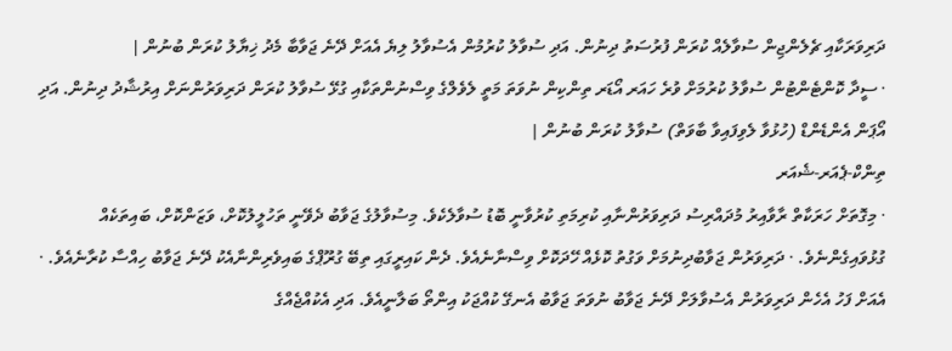ދަރިވަރަކާއި ޗެލެންޖިން ސުވާލެއް ކުރަން ފުރުސަތު ދިނުން. އަދި ސުވާލު ކުރުމުން އެސުވާލު ލިޔެ އެއަށް ދޭނެ ޖަވާބާ މެދު ޚިޔާލު ކުރަން ބުނުން |
· ސީދާ ކޮންޓެންޓުން ސުވާލު ކުރުމަށް ވުރެ ހައަރ އޯޑަރ ތިންކިން ނުވަތަ މަތީ ލެވެލްގެ ވިސްނުންތަކާއި ގުޅޭ ސުވާލު ކުރަން ދަރިވަރުންނަށް އިރުޝާދު ދިނުން. އަދި އޯޕަން އެންޑެންޑް (ހުޅުވާ ލެވިފައިވާ ބާވަތް) ސުވާލު ކުރަން ބުނުން |
ތިންކް-ޕެއަރ-ޝެއަރ
· މިގޮތަށް ހަރަކާތް ރާވާއިރު މުދައްރިސު ދަރިވަރުންނާއި ކުރިމަތި ކުރުވާނީ ބޮޑު ސުވާލެކެވެ. މިސުވާލުގެ ޖަވާބު ދެވޭނީ ތަހުލީލުކޮށް، ވަޒަންކޮށް، ބައިތަކެއް ގުޅުވައިގެންނެވެ. · ދަރިވަރުން ޖަވާބުދިނުމަށް ވަގުތު ކޮޅެއް ހޭދަކޮށް ވިސްނާނެއެވެ. ދެން ކައިރީގައި ތިބޭ ގުރޫޕްގެ ބައިވެރިންނާއެކު ދޭނެ ޖަވާބު ހިއްސާ ކުރާނެއެވެ. · އެއަށް ފަހު އެހެން ދަރިވަރުން އެސުވާލަށް ދޭނެ ޖަވާބު ނުވަތަ ޖަވާބު އެނގޭ ކުއްޖަކު އިންތޯ ބަލާނީއެވެ. އަދި އެކުއްޖެއްގެ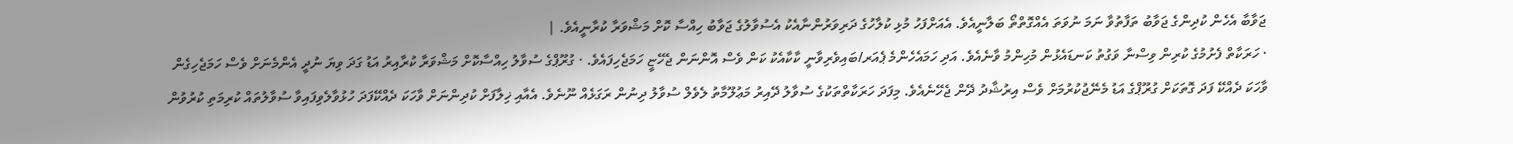ޖަވާބާ އެހެން ކުދިންގެ ޖަވާބު ތަފާތުވާ ނަމަ ނުވަތަ އެއްގޮތްތޯ ބަލާނީއެވެ. އެއަށްފަހު މުޅި ކުލާހުގެ ދަރިވަރުންނާއެކު އެސުވާލުގެ ޖަވާބު ހިއްސާ ކޮށް މަޝްވަރާ ކުރާނީއެވެ. |
· ހަރަކާތް ފެށުމުގެ ކުރިން ވިސްނާ ވަގުތު ކަނޑައެޅުން މުހިންމު ވާނެއެވެ. އަދި ހަމައެހެންމެ ޕެއަރ/ބައިވެރިވާނީ ކާކާއެކު ކަން ވެސް އޮންނަން ޖެހޭޏީ ހަމަޖެހިފައެވެ. · ގުރޫޕްގެ ސުވާލު ހިއްސާކޮށް މަޝްވަރާ ކުރާއިރު އަޑު ގަދަ ވިޔަ ނުދީ އެންމެނަށް ވެސް ހަމަޖެހިގެން ވާހަކަ ދެއްކޭ ފަދަ ގޮތަކަށް ގުރޫޕްގެ އަޑު މެނޭޖުކުރުމަށް ވެސް އިރުޝާދު ދޭން ޖެހޭނެއެވެ. މިފަދަ ހަރަކާތްތަކުގެ ސުވާލު ދޭއިރު މަޢުލޫމާތު ލެވެލް ސުވާލު ދިނުން ރަގަޅެއް ނޫނެވެ. އެއާއި ޚިލާފަށް ކުދިންނަށް ވާހަކަ ދެއްކޭފަދަ ހުޅުވާލެވިފައިވާ ސުވާލުތައް ކުރިމަތި ކުރުވުން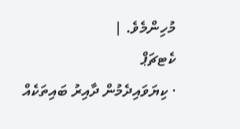މުހިންމެވެ. |
ކެޓޗަޕް
· ކިޔަވައިދެމުން ދާއިރު ބައިތަކެއް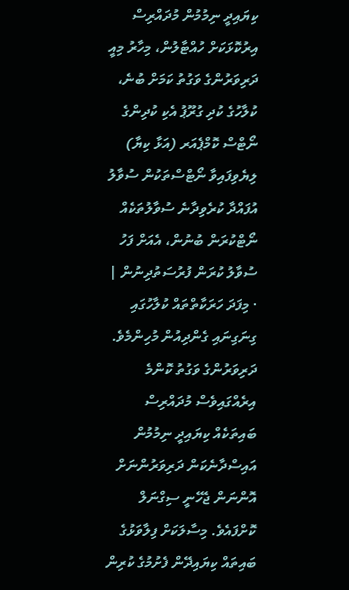ކިޔައިދީ ނިމުމުން މުދައްރިސް އިރުކޮޅަކަށް ހުއްޓާލުން، މިހާރު މިއީ ދަރިވަރުންގެ ވަގުތު ކަމަށް ބުނެ، ކުލާހުގެ ކުދި ގުރޫޕު އެކި ކުދިންގެ ނޯޓްސް ކޮމްޕެއަރ (އަޅާ ކިޔާ) ލިޔެވިފައިވާ ނޯޓްސްތަކުން ސުވާލު އުފައްދާ ކުރެވިދާނެ ސުވާލުތަކެއް ނޯޓްކުރަން ބުނުން، އެއަށް ފަހު ސުވާލު ކުރަން ފުރުސަތުދިނުން |
· މިފަދަ ހަރަކާތްތައް ކުލާހުގައި ގިނަގިނައި ގެންދިއުން މުހިންމެވެ. ދަރިވަރުންގެ ވަގުތު ކޮންމެ އިރެއްގައިވެސް މުދައްރިސް ބައިތަކެއް ކިޔައިދީ ނިމުމުން އައިސްދާނެކަން ދަރިވަރުންނަށް އޮންނަން ޖެހޭނީ ސިގްނަލް ކޮށްފައެވެ. މިސާލަކަށް ފިލާވަޅުގެ ބައިތައް ކިޔައިދޭން ފެށުމުގެ ކުރިން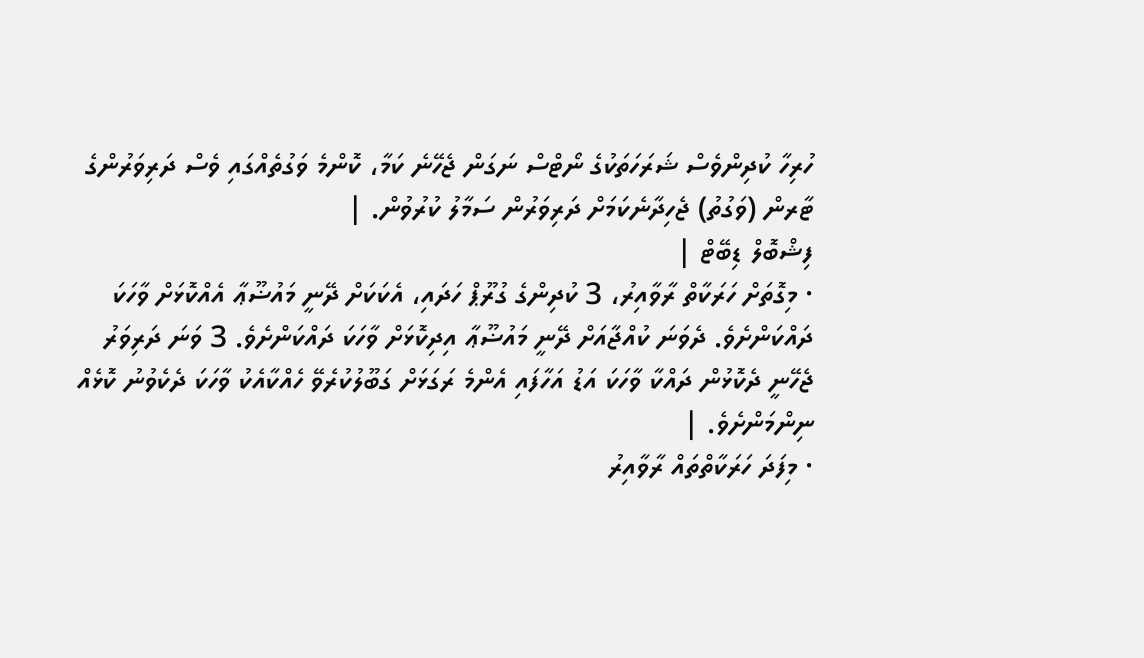ހުރިހާ ކުދިންވެސް ޝަރަހަތަކުގެ ނޯޓްސް ނަގަން ޖެހޭނެ ކަމާ، ކޮންމެ ވަގުތެއްގައި ވެސް ދަރިވަރުންގެ ޓާރން (ވަގުތު) ޖެހިދާނެކަމަށް ދަރިވަރުން ސަމާލު ކުރުވުން. |
ފިޝްބޮލް ޑިބޭޓް |
· މިގޮތަށް ހަރަކާތް ރާވާއިރު، 3 ކުދިންގެ ގުރޫޕް ހަދައި، އެކަކަށް ދޭނީ މައުޟޫޢާ އެއްކޮޅަށް ވާހަކަ ދައްކަންށެވެ. ދެވަނަ ކުއްޖާއަށް ދޭނީ މައުޟޫޢާ އިދިކޮޅަށް ވާހަކަ ދައްކަންށެވެ. 3 ވަނަ ދަރިވަރު ޖެހޭނީ ދެކޮޅުން ދައްކާ ވާހަކަ އަޑު އަހާފައި އެންމެ ރަގަޅަށް ގަބޫލުކުރެވޭ ހެއްކާއެކު ވާހަކަ ދެކެވުނު ކޮޅެއް ނިންމަންށެވެ. |
· މިފަދަ ހަރަކާތްތައް ރާވާއިރު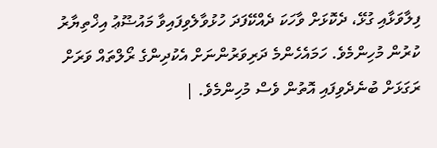ފިލާވަޅާއި ގުޅޭ، ދެކޮޅަށް ވާހަކަ ދެއްކޭފަދަ ހުޅުވާލެވިފައިވާ މައުޟޫޢު އިޚްތިޔާރު ކުރުން މުހިންމެވެ. ހަމައެހެންމެ ދަރިވަރުންނަށް އެކުދިންގެ ރޯލްތައް ވަރަށް ރަގަޅަށް ބުނެދެވިފައި އޮތުން ވެސް މުހިންމެވެ. |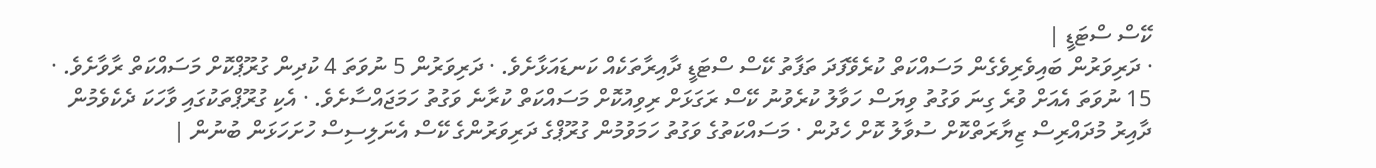ކޭސް ސްޓަޑީ |
· ދަރިވަރުން ބައިވެރިވެގެން މަސައްކަތް ކުރެވޭފަދަ ތަފާތު ކޭސް ސްޓަޑީ ދާއިރާތަކެއް ކަނޑައަޅާށެވެ. · ދަރިވަރުން 5 ނުވަތަ 4 ކުދިން ގުރޫޕްކޮށް މަސައްކަތް ރާވާށެވެ. · 15 ނުވަތަ އެއަށް ވުރެ ގިނަ ވަގުތު ވިޔަސް ހަވާލު ކުރެވުނު ކޭސް ރަގަޅަށް ރިވިއުކޮށް މަސައްކަތް ކުރާނެ ވަގުތު ހަމަޖައްސާށެވެ. · އެކި ގުރޫޕްތަކުގައި ވާހަކަ ދެކެވެމުން ދާއިރު މުދައްރިސް ޒިޔާރަތްކޮށް ސުވާލު ކޮށް ހެދުން · މަސައްކަތުގެ ވަގުތު ހަމަވުމުން ގުރޫޕްގެ ދަރިވަރުންގެ ކޭސް އެނަލިސިސް ހުށަހަޅަން ބުނުން |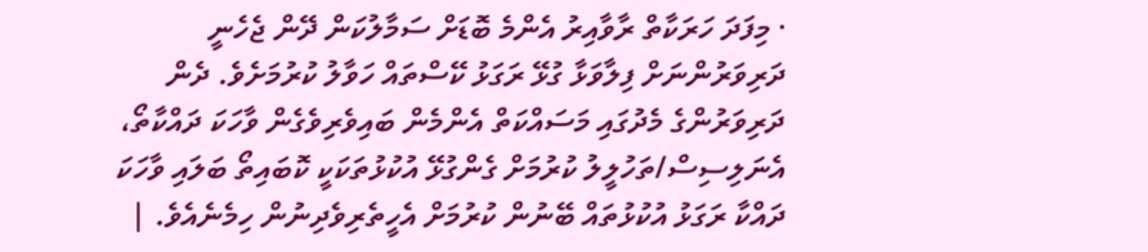· މިފަދަ ހަރަކާތް ރާވާއިރު އެންމެ ބޮޑަށް ސަމާލުކަން ދޭން ޖެހެނީ ދަރިވަރުންނަށް ފިލާވަޅާ ގުޅޭ ރަގަޅު ކޭސްތައް ހަވާލު ކުރުމަށެވެ. ދެން ދަރިވަރުންގެ މެދުގައި މަސައްކަތް އެންމެން ބައިވެރިވެގެން ވާހަކަ ދައްކާތޯ، އެނަލިސިސް/ތަހުލީލު ކުރުމަށް ގެންގުޅޭ އުކުޅުތަކަކީ ކޮބައިތޯ ބަލައި ވާހަކަ ދައްކާ ރަގަޅު އުކުޅުތައް ބޭނުން ކުރުމަށް އެހީތެރިވެދިނުން ހިމެނެއެވެ. |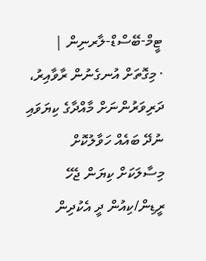ޓީމް-ބޭސްޑް-ލާރނިން |
· މިގޮތަށް އުނގެނުން ރާވާއިރު، ދަރިވަރުންނަށް މާއްދާގެ ކިޔަވައި ނުދޭ ބައެއް ހަވާލުކޮށް މިސާލަކަށް ކިޔަން ޖެހޭ ރީޑިން/ކިއުން ދީ އެކުދިން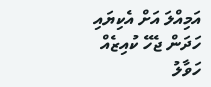އަމިއްލަ އަށް އެކިޔައި ހަދަން ޖެހޭ ކުއިޒެއް ހަވާލު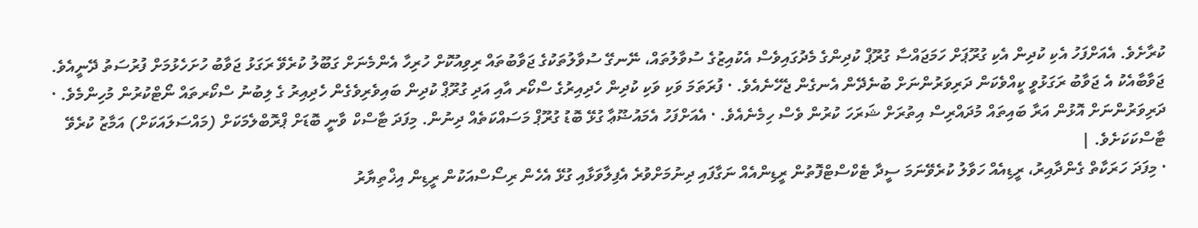ކުރާށެވެ. އެއަށްފަހު އެކި ކުދިން އެކި ގުރޫޕަށް ހަމަޖައްސާ ގުރޫޕް ކުދިންގެ މެދުގައިވެސް އެކުއިޒުގެ ސުވާލުތައް، ނޭނގޭ ސުވާލުތަކުގެ ޖަވާބުތައް ރިވިއުކޮށް ހުރިހާ އެންމެނަށް ގަބޫލު ކުރެވޭ ރަގަޅު ޖަވާބު ހުށަހެޅުމަށް ފުރުސަތު ދޭނީއެވެ. ޖަވާބާއެކު އެ ޖަވާބު ރަގަޅުވީ ކީއްވެކަން ދަރިވަރުންނަށް ބުނެދޭން އެނގެން ޖެހޭނެއެވެ. · ފުރަތަމަ ވަކި ވަކި ކުދިން ހެދިއިރުގެ ސްކޯރ އާއި އަދި ގުރޫޕް ކުދިން ބައިވެރިވެގެން ހެދިއިރު ގެ ލިބުނު ސްކޯރތައް ނޯޓްކުރުން މުހިންމެވެ. · ދަރިވަރުންނަށް އޮޅުން އަރާ ބައިތައް މުދައްރިސް އިތުރަށް ޝަރަހަ ކުރުން ވެސް ހިމެނެއެވެ. · އެއަށްފަހު އެމައުޟޫޢާ ގުޅޭ ބޮޑު ގުރޫޕް މަސައްކަތެއް ދިނުން. މިފަދަ ޓާސްކް ވާނީ ބޮޑަށް ޕްރޮބްލެމަކަށް (މައްސަލައަކަށް) އަމާޒު ކުރެވޭ ޓާސްކަކަށެވެ. |
· މިފަދަ ހަރަކާތް ގެންދާއިރު، ރީޑިއެއް ހަވާލު ކުރެވޭނަމަ ސީދާ ޓެކްސްޓްފޮތުން ރީޑިންއެއް ނަގާފައި ދިނުމަށްވުރެ އެފިލާވަޅާއި ގުޅޭ އެހެން ރިސޯސްއަކުން ރީޑިން އިޚްތިޔާރު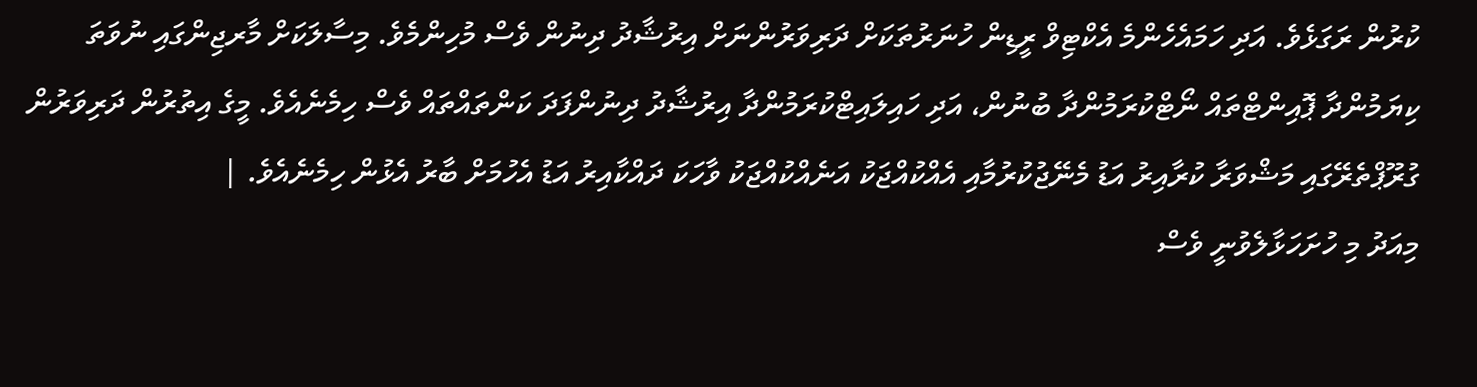ކުރުން ރަގަޅެވެ. އަދި ހަމައެހެންމެ އެކްޓިވް ރީޑިން ހުނަރުތަކަށް ދަރިވަރުންނަށް އިރުޝާދު ދިނުން ވެސް މުހިންމެވެ. މިސާލަކަށް މާރޖިންގައި ނުވަތަ ކިޔަމުންދާ ޕޮއިންޓްތައް ނޯޓްކުރަމުންދާ ބުނުން، އަދި ހައިލައިޓްކުރަމުންދާ އިރުޝާދު ދިނުންފަދަ ކަންތައްތައް ވެސް ހިމެނެއެވެ. މީގެ އިތުރުން ދަރިވަރުން ގުރޫޕްތެރޭގައި މަޝްވަރާ ކުރާއިރު އަޑު މެނޭޖުކުރުމާއި އެއްކުއްޖަކު އަނެއްކުއްޖަކު ވާހަކަ ދައްކާއިރު އަޑު އެހުމަށް ބާރު އެޅުން ހިމެނެއެވެ. |
މިއަދު މި ހުށަހަޅާލެވުނީ ވެސް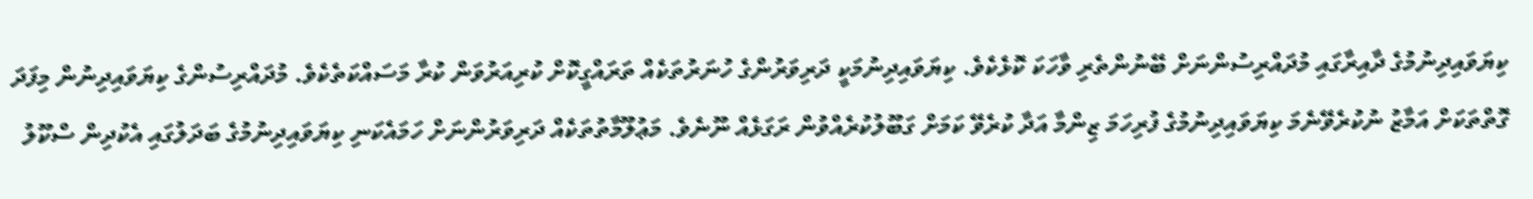ކިޔަވައިދިނުމުގެ ދާއިރާގައި މުދައްރިސުންނަށް ބޭނުންތެރި ވާހަކަ ކޮޅެކެވެ. ކިޔަވައިދިނުމަކީ ދަރިވަރުންގެ ހުނަރުތަކެއް ތަރައްގީކޮށް ކުރިއަރުވަން ކުރާ މަސައްކަތެކެވެ. މުދައްރިސުންގެ ކިޔަވައިދިނުން މިފަދަ ގޮތްތަކަށް އަމާޒު ނުކުރެވޭނެމަ ކިޔަވައިދިނުމުގެ ފުރިހަމަ ޒިންމާ އަދާ ކުރެވޭ ކަމަށް ގަބޫލުކުރެއްވުން ރަގަޅެއް ނޫނެވެ. މަޢުލޫމާތުތަކެއް ދަރިވަރުންނަށް ހަމައެކަނި ކިޔަވައިދިނުމުގެ ބަދަލުގައި އެކުދިން ސްކޫލު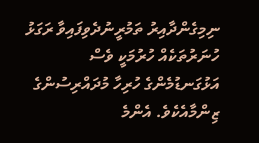ނިމިގެންދާއިރު ތަމުރީނުދެވިފައިވާ ރަގަޅު ހުނަރުތަކެއް ހުރުމަކީ ވެސް އަޅުގަނޑުމެންގެ ހުރިހާ މުދައްރިސުންގެ ޒިންމާއެކެވެ. އެންމެ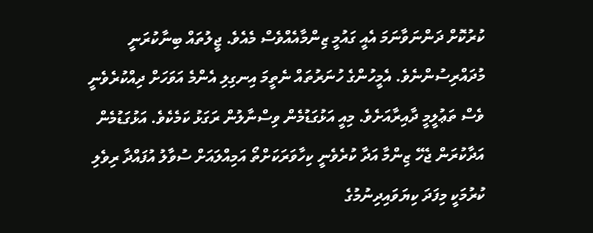ކުރުކޮށް ދަންނަވާނަމަ އެއީ ގައުމީ ޒިންމާއެއްވެސް މެއެވެ. ޖީލުތައް ބިނާކުރަނީ މުދައްރިސުންނެވެ. އެމީހުންގެ ހުނަރުތައް ނެތީމަ އިނގިލި އެންމެ އަވަހަށް ދިއްކުރެވެނީ ވެސް ތަޢުލީމީ ދާއިރާއަށެވެ. މިއީ އަޅުގަޑުމެން ވިސްނާލުން ރަގަޅު ކަމެކެވެ. އަޅުގަޑުމެން އަދާކުރަން ޖެހޭ ޒިންމާ އަދާ ކުރެވެނީ ކިހާވަރަކަށްތޯ އަމިއްލައަށް ސުވާލު އުފައްދާ ރިވެލި ކުރުމަކީ މިފަދަ ކިޔަވައިދިނުމުގެ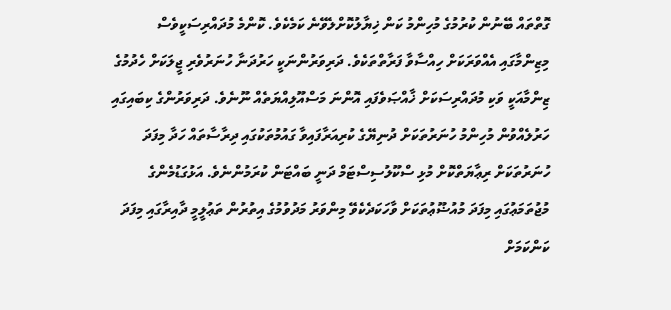ގޮތްތައް ބޭނުން ކުރުމުގެ މުހިންމު ކަން ޚިޔާލުކޮށްލެވޭނެ ކަމެކެވެ. ކޮންމެ މުދައްރިސަކީވެސް މިޒިންމާގައި އެއްވަރަކަށް ހިއްސާވާ ފަރާތްތަކެވެ. ދަރިވަރުންނަކީ ހަރުދަނާ ހުނަރުވެރި ޖީލަކަށް ހެދުމުގެ ޒިންމާއަކީ ވަކި މުދައްރިސަކަށް ޚާއްޞަވެފައި އޮންނަ މަސްއޫލިއްޔަތެއް ނޫނެވެ. ދަރިވަރުންގެ ކިބައިގައި ހަރުލެއްވުން މުހިންމު ހުނަރުތަކަށް ދުނިޔޭގެ ކުރިއަރާފައިވާ ގައުމުތަކުގައި ދިރާސާތައް ހަދާ މިފަދަ ހުނަރުތަކަށް ރިޢާޔަތްކޮށް މުޅި ސްކޫލުސިސްޓަމް ދަނީ ބައްޓަން ކުރަމުންނެވެ. އަޅުގަޑުމެންގެ މުޖުތަމަޢުގައި މިފަދަ މުއުޟޫޢުތަކަށް ވާހަކަދެކެވޭ މިންވަރު މަދުވުމުގެ އިތުރުން ތަޢުލީމީ ދާއިރާގައި މިފަދަ ކަންކަމަށް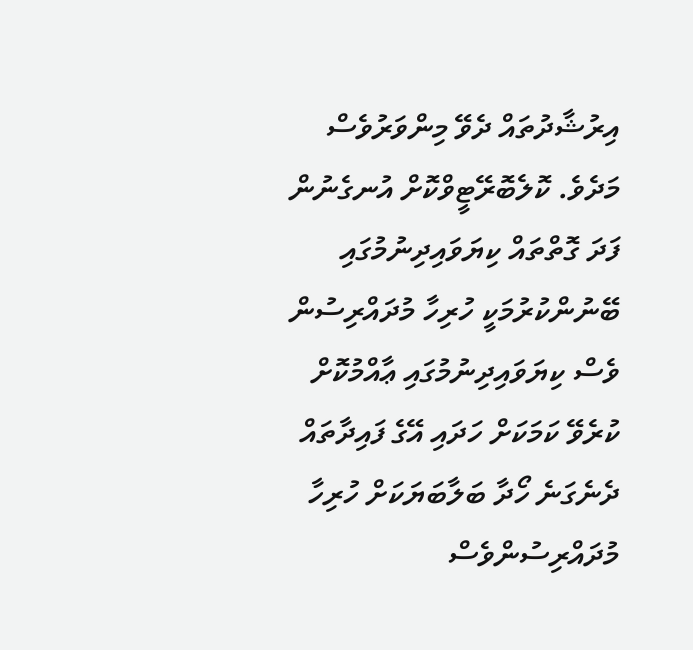އިރުޝާދުތައް ދެވޭ މިންވަރުވެސް މަދެވެ. ކޮލެބޮރޭޓީވްކޮށް އުނގެނުން ފަދަ ގޮތްތައް ކިޔަވައިދިނުމުގައި ބޭނުންކުރުމަކީ ހުރިހާ މުދައްރިސުން ވެސް ކިޔަވައިދިނުމުގައި ޢާއްމުކޮށް ކުރެވޭ ކަމަކަށް ހަދައި އޭގެ ފައިދާތައް ދެނެގަނެ ހޯދާ ބަލާބަޔަކަށް ހުރިހާ މުދައްރިސުންވެސް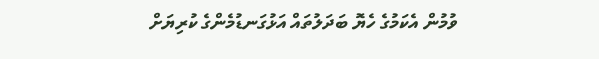ވުމުން އެކަމުގެ ހެޔޮ ބަދަލުތައް އަޅުގަނޑުމެންގެ ކުރިޔަށް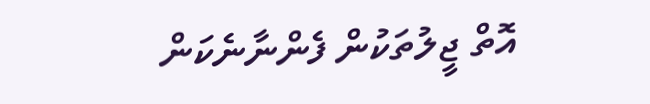އޮތް ޖީލުތަކުން ފެންނާނެކަން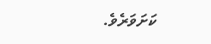ކަށަވަރެވެ.